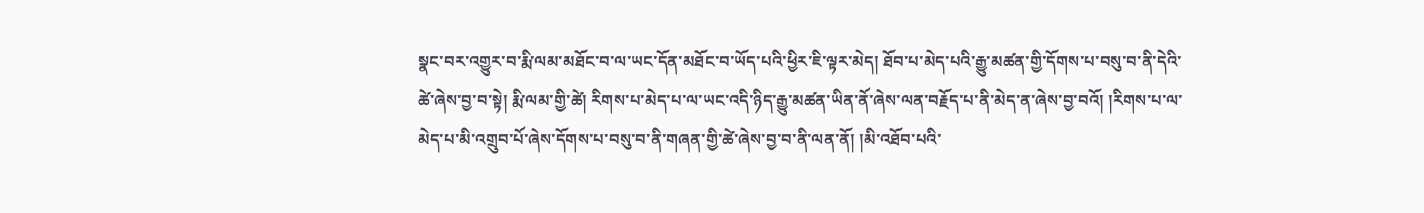སྣང་བར་འགྱུར་བ་རྨི་ལམ་མཐོང་བ་ལ་ཡང་དོན་མཐོང་བ་ཡོད་པའི་ཕྱིར་ཇི་ལྟར་མེད། ཐོབ་པ་མེད་པའི་རྒྱུ་མཚན་གྱི་དོགས་པ་བསུ་བ་ནི་དེའི་ཚེ་ཞེས་བྱ་བ་སྟེ། རྨི་ལམ་གྱི་ཚེ། རིགས་པ་མེད་པ་ལ་ཡང་འདི་ཉིད་རྒྱུ་མཚན་ཡིན་ནོ་ཞེས་ལན་བརྗོད་པ་ནི་མེད་ན་ཞེས་བྱ་བའོ། །རིགས་པ་ལ་མེད་པ་མི་འགྲུབ་པོ་ཞེས་དོགས་པ་བསུ་བ་ནི་གཞན་གྱི་ཚེ་ཞེས་བྱ་བ་ནི་ལན་ནོ། །མི་འཐོབ་པའི་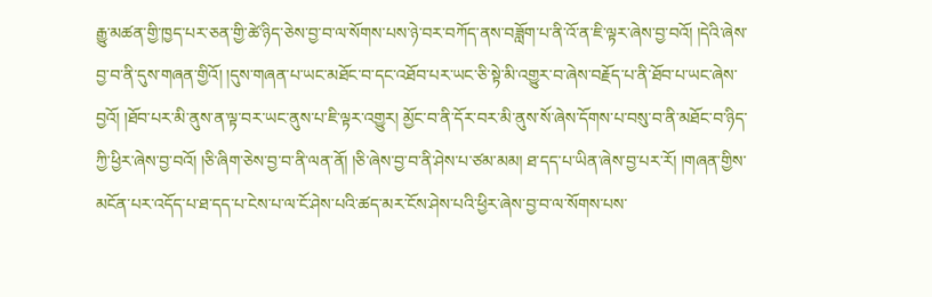རྒྱུ་མཚན་གྱི་ཁྱད་པར་ཅན་གྱི་ཚེ་ཉིད་ཅེས་བྱ་བ་ལ་སོགས་པས་ཉེ་བར་བཀོད་ནས་བཟློག་པ་ནི་འོ་ན་ཇི་ལྟར་ཞེས་བྱ་བའོ། །དེའི་ཞེས་བྱ་བ་ནི་དུས་གཞན་གྱིའོ། །དུས་གཞན་པ་ཡང་མཐོང་བ་དང་འཐོབ་པར་ཡང་ཅི་སྟེ་མི་འགྱུར་བ་ཞེས་བརྗོད་པ་ནི་ཐོབ་པ་ཡང་ཞེས་བྱའོ། །ཐོབ་པར་མི་ནུས་ན་ལྟ་བར་ཡང་ནུས་པ་ཇི་ལྟར་འགྱུར། མྱོང་བ་ནི་དོར་བར་མི་ནུས་སོ་ཞེས་དོགས་པ་བསུ་བ་ནི་མཐོང་བ་ཉིད་ཀྱི་ཕྱིར་ཞེས་བྱ་བའོ། །ཅི་ཞིག་ཅེས་བྱ་བ་ནི་ལན་ནོ། །ཅི་ཞེས་བྱ་བ་ནི་ཤེས་པ་ཙམ་མམ། ཐ་དད་པ་ཡིན་ཞེས་བྱ་པར་རོ། །གཞན་གྱིས་མངོན་པར་འདོད་པ་ཐ་དད་པ་ངེས་པ་ལ་ངོ་ཤེས་པའི་ཚད་མར་ངོས་ཤེས་པའི་ཕྱིར་ཞེས་བྱ་བ་ལ་སོགས་པས་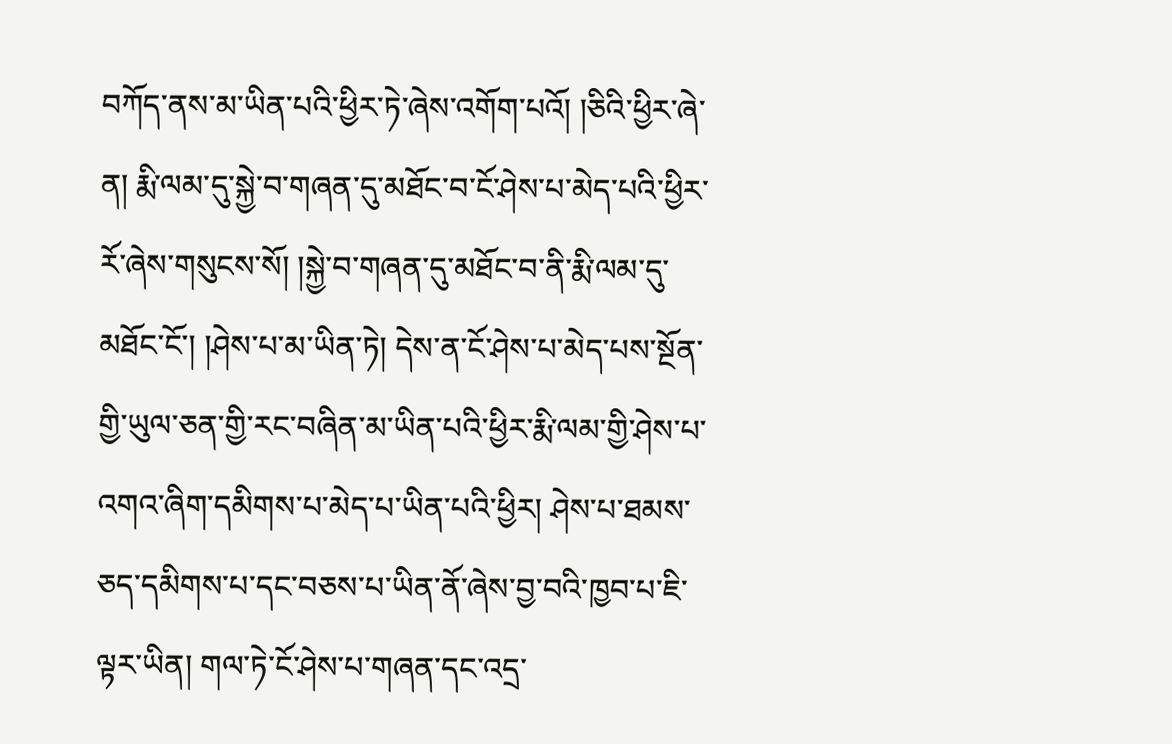བཀོད་ནས་མ་ཡིན་པའི་ཕྱིར་ཏེ་ཞེས་འགོག་པའོ། །ཅིའི་ཕྱིར་ཞེ་ན། རྨི་ལམ་དུ་སྐྱེ་བ་གཞན་དུ་མཐོང་བ་ངོ་ཤེས་པ་མེད་པའི་ཕྱིར་རོ་ཞེས་གསུངས་སོ། །སྐྱེ་བ་གཞན་དུ་མཐོང་བ་ནི་རྨི་ལམ་དུ་མཐོང་ངོ་། །ཤེས་པ་མ་ཡིན་ཏེ། དེས་ན་ངོ་ཤེས་པ་མེད་པས་སྔོན་གྱི་ཡུལ་ཅན་གྱི་རང་བཞིན་མ་ཡིན་པའི་ཕྱིར་རྨི་ལམ་གྱི་ཤེས་པ་འགའ་ཞིག་དམིགས་པ་མེད་པ་ཡིན་པའི་ཕྱིར། ཤེས་པ་ཐམས་ཅད་དམིགས་པ་དང་བཅས་པ་ཡིན་ནོ་ཞེས་བྱ་བའི་ཁྱབ་པ་ཇི་ལྟར་ཡིན། གལ་ཏེ་ངོ་ཤེས་པ་གཞན་དང་འདྲ་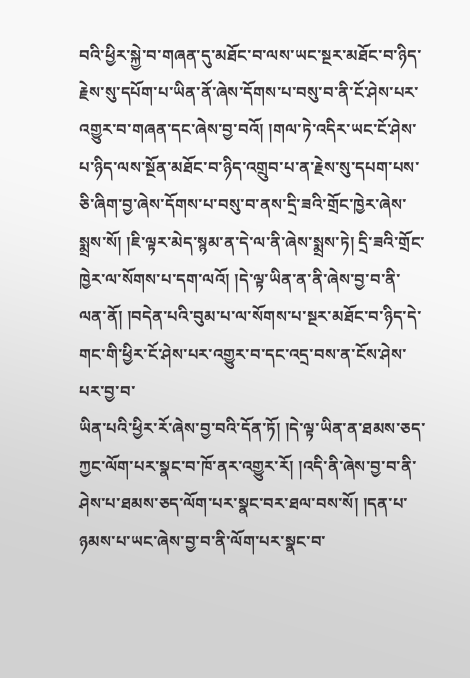བའི་ཕྱིར་སྐྱེ་བ་གཞན་དུ་མཐོང་བ་ལས་ཡང་སྔར་མཐོང་བ་ཉིད་རྗེས་སུ་དཔོག་པ་ཡིན་ནོ་ཞེས་དོགས་པ་བསུ་བ་ནི་ངོ་ཤེས་པར་འགྱུར་བ་གཞན་དང་ཞེས་བྱ་བའོ། །གལ་ཏེ་འདིར་ཡང་ངོ་ཤེས་པ་ཉིད་ལས་སྔོན་མཐོང་བ་ཉིད་འགྲུབ་པ་ན་རྗེས་སུ་དཔག་པས་ཅི་ཞིག་བྱ་ཞེས་དོགས་པ་བསུ་བ་ནས་དྲི་ཟའི་གྲོང་ཁྱེར་ཞེས་སྨྲས་སོ། །ཇི་ལྟར་མེད་སྙམ་ན་དེ་ལ་ནི་ཞེས་སྨྲས་ཏེ། དྲི་ཟའི་གྲོང་ཁྱེར་ལ་སོགས་པ་དག་ལའོ། །དེ་ལྟ་ཡིན་ན་ནི་ཞེས་བྱ་བ་ནི་ལན་ནོ། །བདེན་པའི་བུམ་པ་ལ་སོགས་པ་སྔར་མཐོང་བ་ཉིད་དེ་གང་གི་ཕྱིར་ངོ་ཤེས་པར་འགྱུར་བ་དང་འདྲ་བས་ན་ངོས་ཤེས་པར་བྱ་བ་
ཡིན་པའི་ཕྱིར་རོ་ཞེས་བྱ་བའི་དོན་ཏོ། །དེ་ལྟ་ཡིན་ན་ཐམས་ཅད་ཀྱང་ལོག་པར་སྣང་བ་ཁོ་ནར་འགྱུར་རོ། །འདི་ནི་ཞེས་བྱ་བ་ནི་ཤེས་པ་ཐམས་ཅད་ལོག་པར་སྣང་བར་ཐལ་བས་སོ། །དན་པ་ཉམས་པ་ཡང་ཞེས་བྱ་བ་ནི་ལོག་པར་སྣང་བ་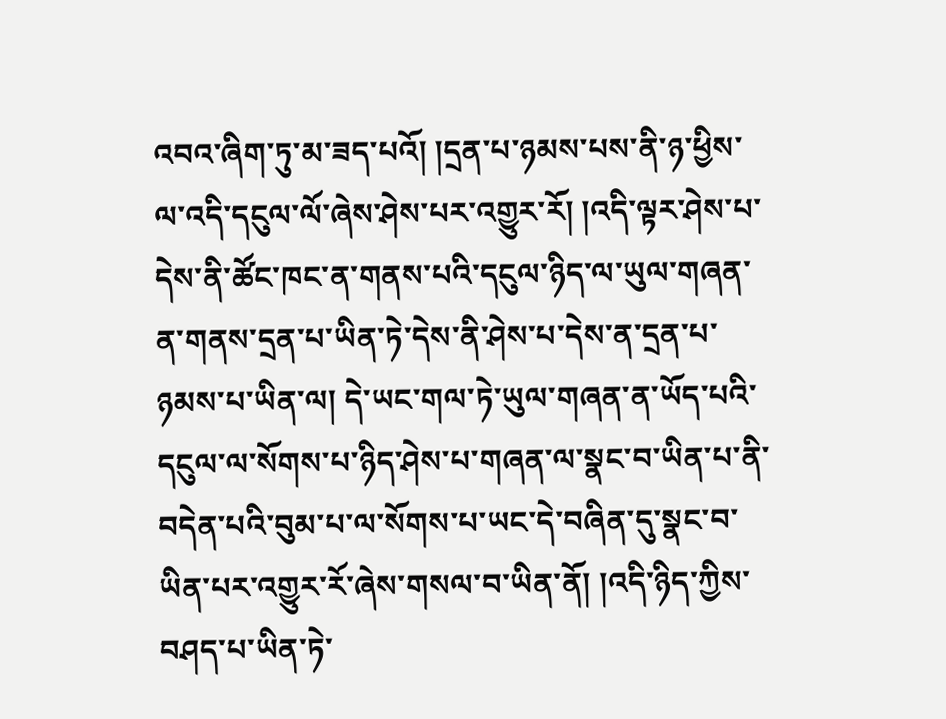འབའ་ཞིག་ཏུ་མ་ཟད་པའོ། །དྲན་པ་ཉམས་པས་ནི་ཉ་ཕྱིས་ལ་འདི་དངུལ་ལོ་ཞེས་ཤེས་པར་འགྱུར་རོ། །འདི་ལྟར་ཤེས་པ་དེས་ནི་ཚོང་ཁང་ན་གནས་པའི་དངུལ་ཉིད་ལ་ཡུལ་གཞན་ན་གནས་དྲན་པ་ཡིན་ཏེ་དེས་ནི་ཤེས་པ་དེས་ན་དྲན་པ་ཉམས་པ་ཡིན་ལ། དེ་ཡང་གལ་ཏེ་ཡུལ་གཞན་ན་ཡོད་པའི་དངུལ་ལ་སོགས་པ་ཉིད་ཤེས་པ་གཞན་ལ་སྣང་བ་ཡིན་པ་ནི་བདེན་པའི་བུམ་པ་ལ་སོགས་པ་ཡང་དེ་བཞིན་དུ་སྣང་བ་ཡིན་པར་འགྱུར་རོ་ཞེས་གསལ་བ་ཡིན་ནོ། །འདི་ཉིད་ཀྱིས་བཤད་པ་ཡིན་ཏེ་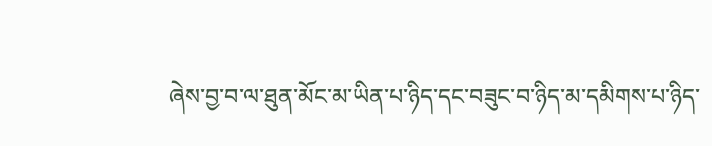ཞེས་བྱ་བ་ལ་ཐུན་མོང་མ་ཡིན་པ་ཉིད་དང་བཟུང་བ་ཉིད་མ་དམིགས་པ་ཉིད་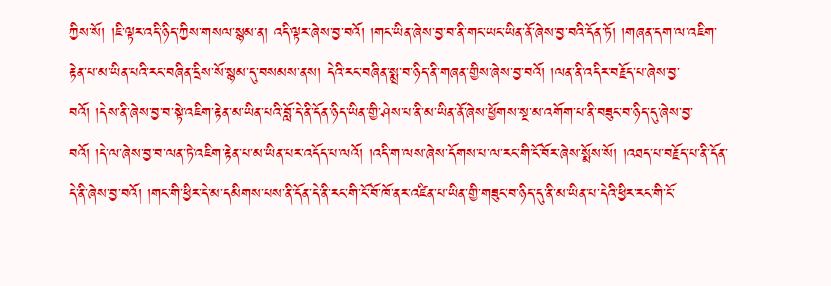ཀྱིས་སོ། །ཇི་ལྟར་འདི་ཉིད་ཀྱིས་གསལ་སྙམ་ན། འདི་ལྟར་ཞེས་བྱ་བའོ། །གང་ཡིན་ཞེས་བྱ་བ་ནི་གང་ཡང་ཡིན་ནོ་ཞེས་བྱ་བའི་དོན་ཏོ། །གཞན་དག་ལ་འཇིག་རྟེན་པ་མ་ཡིན་པའི་རང་བཞིན་དྲིས་སོ་སྙམ་དུ་བསམས་ནས། དེའི་རང་བཞིན་སྨྲ་བ་ཉིད་ནི་གཞན་གྱིས་ཞེས་བྱ་བའོ། །ལན་ནི་འདིར་བརྗོད་པ་ཞེས་བྱ་བའོ། །དེས་ནི་ཞེས་བྱ་བ་སྟེ་འཇིག་རྟེན་མ་ཡིན་པའི་བློ་དེ་ནི་དོན་ཉིད་ཡིན་གྱི་ཤེས་པ་ནི་མ་ཡིན་ནོ་ཞེས་ཕྱོགས་སྔ་མ་འགོག་པ་ནི་བཟུང་བ་ཉིད་དུ་ཞེས་བྱ་བའོ། །དེ་ལ་ཞེས་བྱ་བ་ལན་ཏེ་འཇིག་རྟེན་པ་མ་ཡིན་པར་འདོད་པ་ལའོ། །འདི་ག་ལས་ཞེས་དོགས་པ་ལ་རང་གི་ངོ་བོར་ཞེས་སྨོས་སོ། །འཐད་པ་བརྗོད་པ་ནི་དོན་དེ་ནི་ཞེས་བྱ་བའོ། །གང་གི་ཕྱིར་དེ་མ་དམིགས་པས་ནི་དོན་དེ་ནི་རང་གི་ངོ་བོ་ཁོ་ནར་འཛིན་པ་ཡིན་གྱི་གཟུང་བ་ཉིད་དུ་ནི་མ་ཡིན་པ་དེའི་ཕྱིར་རང་གི་ངོ་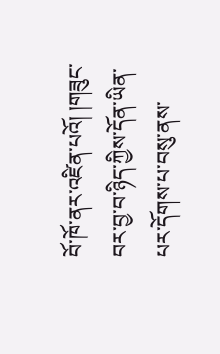བོ་ཁོ་ནར་འཛིན་པའོ། །གཟུང་བར་བྱ་བ་ཉིད་ཀྱིས་དོན་ཡིན་པར་དོགས་པ་བསུ་ནས་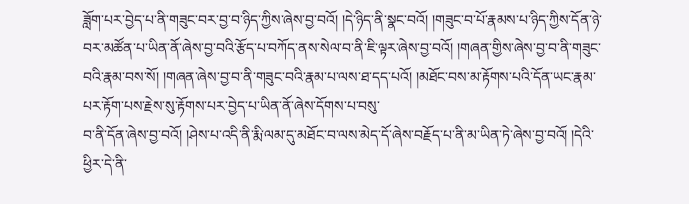ཟློག་པར་བྱེད་པ་ནི་གཟུང་བར་བྱ་བ་ཉིད་ཀྱིས་ཞེས་བྱ་བའོ། །དེ་ཉིད་ནི་སྣང་བའོ། །གཟུང་བ་པོ་རྣམས་པ་ཉིད་ཀྱིས་དོན་ཉེ་བར་མཚོན་པ་ཡིན་ནོ་ཞེས་བྱ་བའི་རྩོད་པ་བཀོད་ནས་སེལ་བ་ནི་ཇི་ལྟར་ཞེས་བྱ་བའོ། །གཞན་གྱིས་ཞེས་བྱ་བ་ནི་གཟུང་བའི་རྣམ་བས་སོ། །གཞན་ཞེས་བྱ་བ་ནི་གཟུང་བའི་རྣམ་པ་ལས་ཐ་དད་པའོ། །མཐོང་བས་མ་རྟོགས་པའི་དོན་ཡང་རྣམ་པར་རྟོག་པས་རྗེས་སུ་རྟོགས་པར་བྱེད་པ་ཡིན་ནོ་ཞེས་དོགས་པ་བསུ་
བ་ནི་དོན་ཞེས་བྱ་བའོ། །ཤེས་པ་འདི་ནི་རྨི་ལམ་དུ་མཐོང་བ་ལས་མེད་དོ་ཞེས་བརྗོད་པ་ནི་མ་ཡིན་ཏེ་ཞེས་བྱ་བའོ། །དེའི་ཕྱིར་དེ་ནི་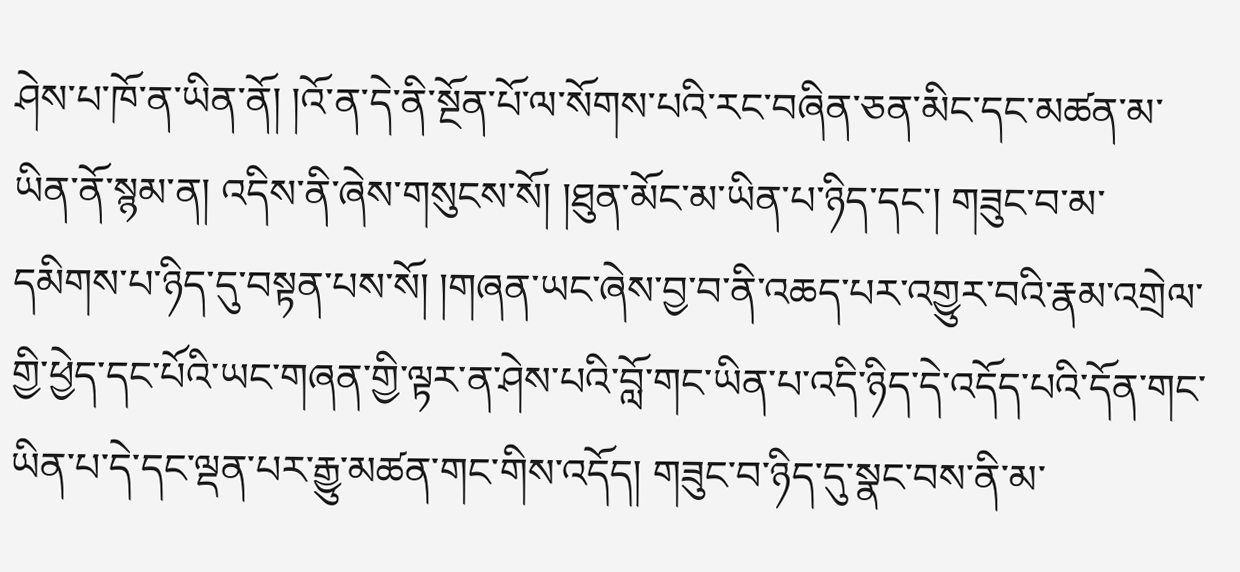ཤེས་པ་ཁོ་ན་ཡིན་ནོ། །འོ་ན་དེ་ནི་སྔོན་པོ་ལ་སོགས་པའི་རང་བཞིན་ཅན་མིང་དང་མཚན་མ་ཡིན་ནོ་སྙམ་ན། འདིས་ནི་ཞེས་གསུངས་སོ། །ཐུན་མོང་མ་ཡིན་པ་ཉིད་དང་། གཟུང་བ་མ་དམིགས་པ་ཉིད་དུ་བསྟན་པས་སོ། །གཞན་ཡང་ཞེས་བྱ་བ་ནི་འཆད་པར་འགྱུར་བའི་རྣམ་འགྲེལ་གྱི་ཕྱེད་དང་པོའི་ཡང་གཞན་གྱི་ལྟར་ན་ཤེས་པའི་བློ་གང་ཡིན་པ་འདི་ཉིད་དེ་འདོད་པའི་དོན་གང་ཡིན་པ་དེ་དང་ལྡན་པར་རྒྱུ་མཚན་གང་གིས་འདོད། གཟུང་བ་ཉིད་དུ་སྣང་བས་ནི་མ་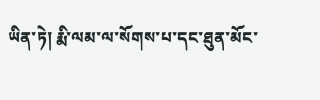ཡིན་ཏེ། རྨི་ལམ་ལ་སོགས་པ་དང་ཐུན་མོང་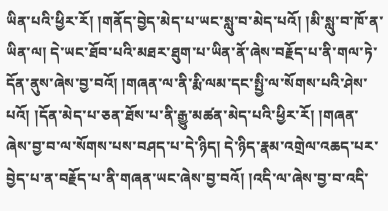ཡིན་པའི་ཕྱིར་རོ། །གནོད་བྱེད་མེད་པ་ཡང་སླུ་བ་མེད་པའོ། །མི་སླུ་བ་ཁོ་ན་ཡིན་ལ། དེ་ཡང་ཐོབ་པའི་མཐར་ཐུག་པ་ཡིན་ནོ་ཞེས་བརྗོད་པ་ནི་གལ་ཏེ་དོན་ནུས་ཞེས་བྱ་བའོ། །གཞན་ལ་ནི་རྨི་ལམ་དང་སྤྱི་ལ་སོགས་པའི་ཤེས་པའོ། །དོན་མེད་པ་ཅན་ཐོས་པ་ནི་རྒྱུ་མཚན་མེད་པའི་ཕྱིར་རོ། །གཞན་ཞེས་བྱ་བ་ལ་སོགས་པས་བཤད་པ་དེ་ཉིད། དེ་ཉིད་རྣམ་འགྲེལ་འཆད་པར་བྱེད་པ་ན་བརྗོད་པ་ནི་གཞན་ཡང་ཞེས་བྱ་བའོ། །འདི་ལ་ཞེས་བྱ་བ་འདི་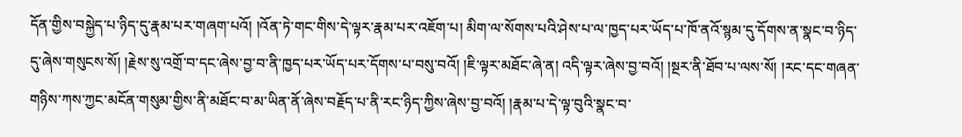དོན་གྱིས་བསྐྱེད་པ་ཉིད་དུ་རྣམ་པར་གཞག་པའོ། །འོན་ཏེ་གང་གིས་དེ་ལྟར་རྣམ་པར་འཇོག་པ། མིག་ལ་སོགས་པའི་ཤེས་པ་ལ་ཁྱད་པར་ཡོད་པ་ཁོ་ནའོ་སྙམ་དུ་དོགས་ན་སྣང་བ་ཉིད་དུ་ཞེས་གསུངས་སོ། །རྗེས་སུ་འགྲོ་བ་དང་ཞེས་བྱ་བ་ནི་ཁྱད་པར་ཡོད་པར་དོགས་པ་བསུ་བའོ། །ཇི་ལྟར་མཐོང་ཞེ་ན། འདི་ལྟར་ཞེས་བྱ་བའོ། །སྔར་ནི་ཐོབ་པ་ལས་སོ། །རང་དང་གཞན་གཉིས་ཀས་ཀྱང་མངོན་གསུམ་གྱིས་ནི་མཐོང་བ་མ་ཡིན་ནོ་ཞེས་བརྗོད་པ་ནི་རང་ཉིད་ཀྱིས་ཞེས་བྱ་བའོ། །རྣམ་པ་དེ་ལྟ་བུའི་སྣང་བ་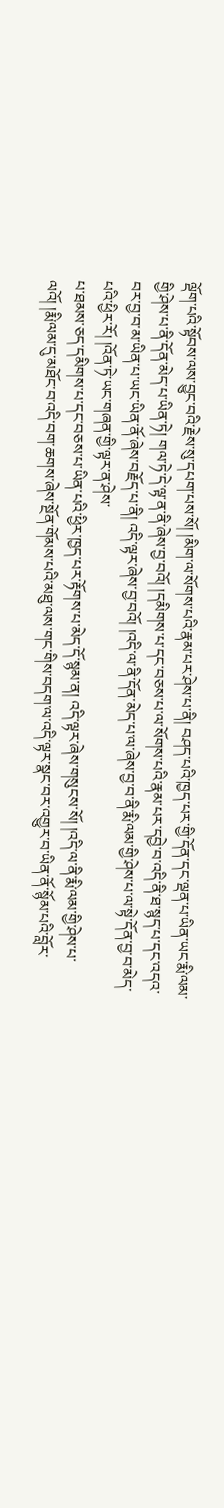ལྡོག་པའི་སྟོབས་ལས་བྱུང་བའི་རྗེས་སུ་དཔག་པས་སོ། །མིག་ལ་སོགས་པའི་རྣམ་པར་ཤེས་པ་ནི། བཤད་པའི་ཁྱད་པར་གྱི་དོན་དང་ལྡན་པ་ཡིན་ཡང་རྨི་ལམ་གྱི་ཤེས་པ་ནི་དོན་མེད་པ་ཡིན་ཏེ། གལ་ཏེ་དེ་ལྟ་ན་ནི་ཞེས་བྱ་བའོ། །དམིགས་པ་དང་བཅས་པ་ལ་སོགས་པའི་རྣམ་པར་དབྱེ་བ་འདི་ནི་ཐ་སྙད་པ་དང་འདའ་བར་བྱ་བ་མ་ཡིན་པ་ཡང་ཡིན་ནོ་ཞེས་བརྗོད་པ་ནི། འདི་ལྟར་ཞེས་བྱ་བའོ། །འདི་ལ་ནི་དོན་མེད་པ་ལ་ཞེས་བྱ་བ་ནི་རྨི་ལམ་གྱི་ཤེས་པ་ལ་སྟེ་དོན་བྱ་བ་མེད་པའི་ཕྱིར་རོ། །འོན་ཏེ་ཡང་གཞན་གྱི་ལྟར་ན་ཤེས་
པ་ཐམས་ཅད་དམིགས་པ་དང་བཅས་པ་ཡིན་པའི་ཕྱིར་ཁྱད་པར་རྟོགས་པ་མེད་དོ་སྙམ་ན། འདི་ལྟར་ཞེས་གསུངས་སོ། །འདི་ལ་ནི་རྨི་ལམ་གྱི་ཤེས་པ་ལའོ། །རྨི་ལམ་དུ་མཐོང་བ་འདི་བག་ཆགས་ཞེས་སྔོན་གོམས་པའི་མཐུ་ལས་གང་གིས་བདག་ལ་འདི་ལྟར་སྣང་བར་འགྱུར་བ་ཡིན་ནོ་སྙོམ་པའི་བློར་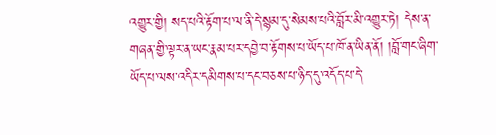འགྱུར་གྱི། སད་པའི་རྟོག་པ་ལ་ནི་དེ་སྙམ་དུ་སེམས་པའི་བློར་མི་འགྱུར་ཏེ། དེས་ན་གཞན་གྱི་ལྟར་ན་ཡང་རྣམ་པར་དབྱེ་བ་རྟོགས་པ་ཡོད་པ་ཁོ་ན་ཡིན་ནོ། །བློ་གང་ཞིག་ཡོད་པ་ལས་འདིར་དམིགས་པ་དང་བཅས་པ་ཉིད་དུ་འདོད་པ་དེ་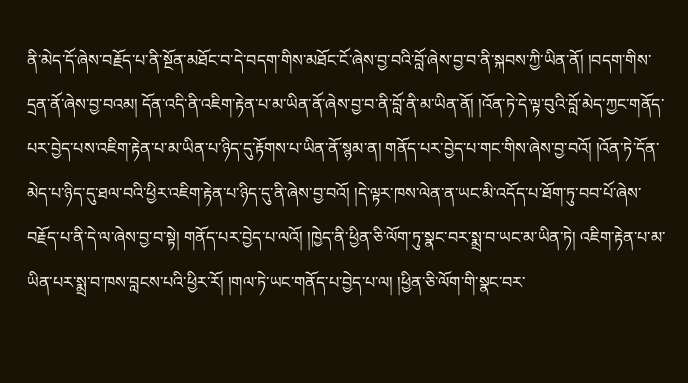ནི་མེད་དོ་ཞེས་བརྗོད་པ་ནི་སྔོན་མཐོང་བ་དེ་བདག་གིས་མཐོང་ངོ་ཞེས་བྱ་བའི་བློ་ཞེས་བྱ་བ་ནི་སྐབས་ཀྱི་ཡིན་ནོ། །བདག་གིས་དྲན་ནོ་ཞེས་བྱ་བའམ། དོན་འདི་ནི་འཇིག་རྟེན་པ་མ་ཡིན་ནོ་ཞེས་བྱ་བ་ནི་བློ་ནི་མ་ཡིན་ནོ། །འོན་ཏེ་དེ་ལྟ་བུའི་བློ་མེད་ཀྱང་གནོད་པར་བྱེད་པས་འཇིག་རྟེན་པ་མ་ཡིན་པ་ཉིད་དུ་རྟོགས་པ་ཡིན་ནོ་སྙམ་ན། གནོད་པར་བྱེད་པ་གང་གིས་ཞེས་བྱ་བའོ། །འོན་ཏེ་དོན་མེད་པ་ཉིད་དུ་ཐལ་བའི་ཕྱིར་འཇིག་རྟེན་པ་ཉིད་དུ་ནི་ཞེས་བྱ་བའོ། །དེ་ལྟར་ཁས་ལེན་ན་ཡང་མི་འདོད་པ་ཐོག་ཏུ་བབ་པོ་ཞེས་བརྗོད་པ་ནི་དེ་ལ་ཞེས་བྱ་བ་སྟེ། གནོད་པར་བྱེད་པ་ལའོ། །ཁྱེད་ནི་ཕྱིན་ཅི་ལོག་ཏུ་སྣང་བར་སྨྲ་བ་ཡང་མ་ཡིན་ཏེ། འཇིག་རྟེན་པ་མ་ཡིན་པར་སྨྲ་བ་ཁས་བླངས་པའི་ཕྱིར་རོ། །གལ་ཏེ་ཡང་གནོད་པ་བྱེད་པ་ལ། །ཕྱིན་ཅི་ལོག་གི་སྣང་བར་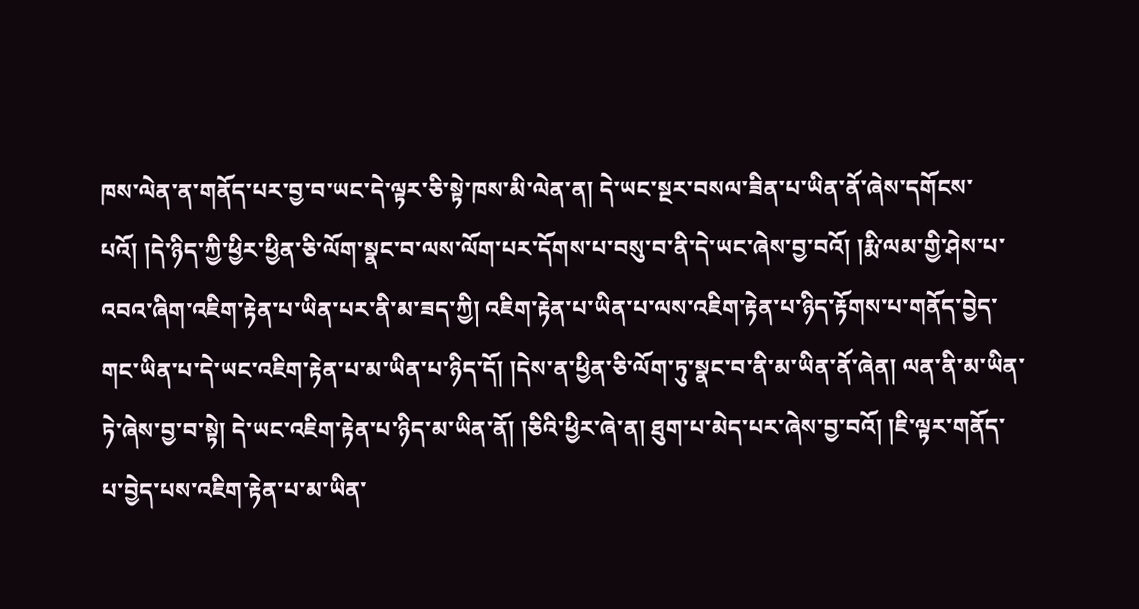ཁས་ལེན་ན་གནོད་པར་བྱ་བ་ཡང་དེ་ལྟར་ཅི་སྟེ་ཁས་མི་ལེན་ན། དེ་ཡང་སྔར་བསལ་ཟིན་པ་ཡིན་ནོ་ཞེས་དགོངས་པའོ། །དེ་ཉིད་ཀྱི་ཕྱིར་ཕྱིན་ཅི་ལོག་སྣང་བ་ལས་ལོག་པར་དོགས་པ་བསུ་བ་ནི་དེ་ཡང་ཞེས་བྱ་བའོ། །རྨི་ལམ་གྱི་ཤེས་པ་འབའ་ཞིག་འཇིག་རྟེན་པ་ཡིན་པར་ནི་མ་ཟད་ཀྱི། འཇིག་རྟེན་པ་ཡིན་པ་ལས་འཇིག་རྟེན་པ་ཉིད་རྟོགས་པ་གནོད་བྱེད་གང་ཡིན་པ་དེ་ཡང་འཇིག་རྟེན་པ་མ་ཡིན་པ་ཉིད་དོ། །དེས་ན་ཕྱིན་ཅི་ལོག་ཏུ་སྣང་བ་ནི་མ་ཡིན་ནོ་ཞེན། ལན་ནི་མ་ཡིན་ཏེ་ཞེས་བྱ་བ་སྟེ། དེ་ཡང་འཇིག་རྟེན་པ་ཉིད་མ་ཡིན་ནོ། །ཅིའི་ཕྱིར་ཞེ་ན། ཐུག་པ་མེད་པར་ཞེས་བྱ་བའོ། །ཇི་ལྟར་གནོད་པ་བྱེད་པས་འཇིག་རྟེན་པ་མ་ཡིན་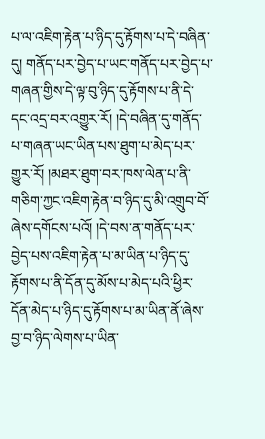པ་ལ་འཇིག་རྟེན་པ་ཉིད་དུ་རྟོགས་པ་དེ་བཞིན་དུ། གནོད་པར་བྱེད་པ་ཡང་གནོད་པར་བྱེད་པ་གཞན་གྱིས་དེ་ལྟ་བུ་ཉིད་དུ་རྟོགས་པ་ནི་དེ་དང་འདྲ་བར་འགྱུར་རོ། །དེ་བཞིན་དུ་གནོད་པ་གཞན་ཡང་ཡིན་པས་ཐུག་པ་མེད་པར་
གྱུར་རོ། །མཐར་ཐུག་བར་ཁས་ལེན་པ་ནི་གཅིག་ཀྱང་འཇིག་རྟེན་བ་ཉིད་དུ་མི་འགྲུབ་བོ་ཞེས་དགོངས་པའོ། །དེ་བས་ན་གནོད་པར་བྱེད་པས་འཇིག་རྟེན་པ་མ་ཡིན་པ་ཉིད་དུ་རྟོགས་པ་ནི་དོན་དུ་མོས་པ་མེད་པའི་ཕྱིར་དོན་མེད་པ་ཉིད་དུ་རྟོགས་པ་མ་ཡིན་ནོ་ཞེས་བྱ་བ་ཉིད་ལེགས་པ་ཡིན་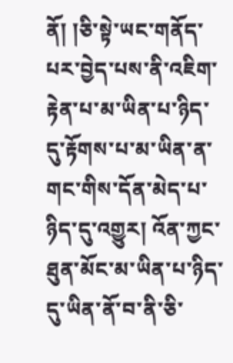ནོ། །ཅི་སྟེ་ཡང་གནོད་པར་བྱེད་པས་ནི་འཇིག་རྟེན་པ་མ་ཡིན་པ་ཉིད་དུ་རྟོགས་པ་མ་ཡིན་ན་གང་གིས་དོན་མེད་པ་ཉིད་དུ་འགྱུར། འོན་ཀྱང་ཐུན་མོང་མ་ཡིན་པ་ཉིད་དུ་ཡིན་ནོ་བ་ནི་ཅི་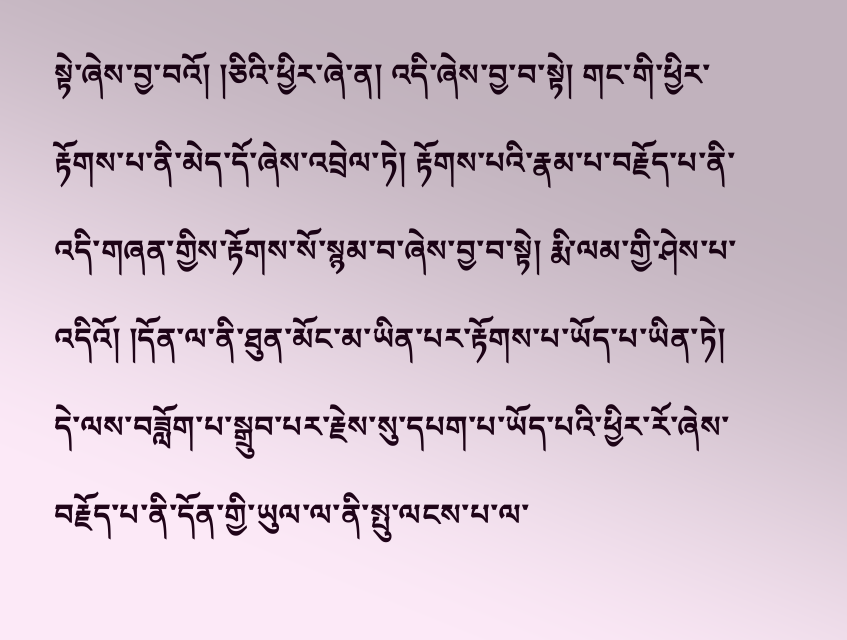སྟེ་ཞེས་བྱ་བའོ། །ཅིའི་ཕྱིར་ཞེ་ན། འདི་ཞེས་བྱ་བ་སྟེ། གང་གི་ཕྱིར་རྟོགས་པ་ནི་མེད་དོ་ཞེས་འབྲེལ་ཏེ། རྟོགས་པའི་རྣམ་པ་བརྗོད་པ་ནི་འདི་གཞན་གྱིས་རྟོགས་སོ་སྙམ་བ་ཞེས་བྱ་བ་སྟེ། རྨི་ལམ་གྱི་ཤེས་པ་འདིའོ། །དོན་ལ་ནི་ཐུན་མོང་མ་ཡིན་པར་རྟོགས་པ་ཡོད་པ་ཡིན་ཏེ། དེ་ལས་བཟློག་པ་སྒྲུབ་པར་རྗེས་སུ་དཔག་པ་ཡོད་པའི་ཕྱིར་རོ་ཞེས་བརྗོད་པ་ནི་དོན་གྱི་ཡུལ་ལ་ནི་སྤུ་ལངས་པ་ལ་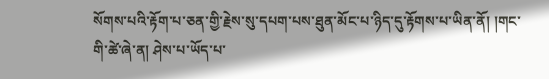སོགས་པའི་རྟོག་པ་ཅན་གྱི་རྗེས་སུ་དཔག་པས་ཐུན་མོང་པ་ཉིད་དུ་རྟོགས་པ་ཡིན་ནོ། །གང་གི་ཚེ་ཞེ་ན། ཤེས་པ་ཡོད་པ་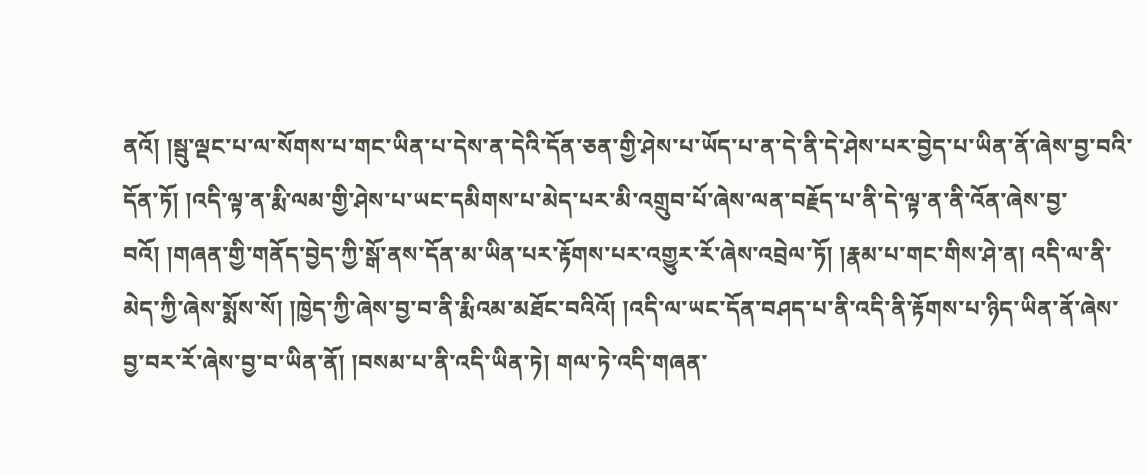ནའོ། །སྦུ་ལྡང་པ་ལ་སོགས་པ་གང་ཡིན་པ་དེས་ན་དེའི་དོན་ཅན་གྱི་ཤེས་པ་ཡོད་པ་ན་དེ་ནི་དེ་ཤེས་པར་བྱེད་པ་ཡིན་ནོ་ཞེས་བྱ་བའི་དོན་ཏོ། །འདི་ལྟ་ན་རྨི་ལམ་གྱི་ཤེས་པ་ཡང་དམིགས་པ་མེད་པར་མི་འགྲུབ་པོ་ཞེས་ལན་བརྗོད་པ་ནི་དེ་ལྟ་ན་ནི་འོན་ཞེས་བྱ་བའོ། །གཞན་གྱི་གནོད་བྱེད་ཀྱི་སྒོ་ནས་དོན་མ་ཡིན་པར་རྟོགས་པར་འགྱུར་རོ་ཞེས་འབྲེལ་ཏོ། །རྣམ་པ་གང་གིས་ཤེ་ན། འདི་ལ་ནི་མེད་ཀྱི་ཞེས་སྨོས་སོ། །ཁྱེད་ཀྱི་ཞེས་བྱ་བ་ནི་རྨིའམ་མཐོང་བའིའོ། །འདི་ལ་ཡང་དོན་བཤད་པ་ནི་འདི་ནི་རྟོགས་པ་ཉིད་ཡིན་ནོ་ཞེས་བྱ་བར་རོ་ཞེས་བྱ་བ་ཡིན་ནོ། །བསམ་པ་ནི་འདི་ཡིན་ཏེ། གལ་ཏེ་འདི་གཞན་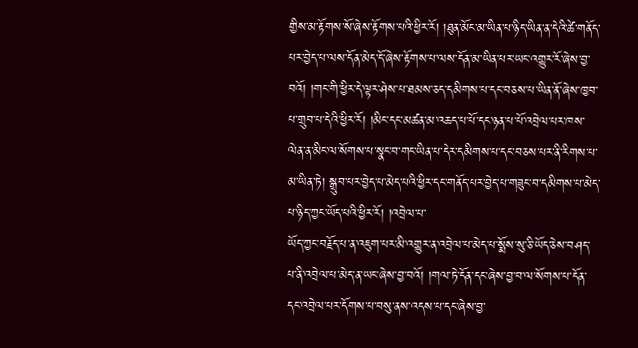གྱིས་མ་རྟོགས་སོ་ཞེས་རྟོགས་པའི་ཕྱིར་རོ། །ཐུན་མོང་མ་ཡིན་པ་ཉིད་ཡིན་ན་དེའི་ཚེ་གནོད་པར་བྱེད་པ་ལས་དོན་མེད་དོ་ཞེས་རྟོགས་པ་ལས་དོན་མ་ཡིན་པར་ཡང་འགྱུར་རོ་ཞེས་བྱ་བའོ། །གང་གི་ཕྱིར་དེ་ལྟར་ཤེས་པ་ཐམས་ཅད་དམིགས་པ་དང་བཅས་པ་ཡིན་ནོ་ཞེས་ཁྱབ་པ་གྲུབ་པ་དེའི་ཕྱིར་རོ། །མིང་དང་མཚན་མ་འཆད་པ་པོ་དང་ཉན་པ་པོ་འབྲེལ་པར་ཁས་ལེན་ན་མིང་ལ་སོགས་པ་སྣང་བ་གང་ཡིན་པ་དེར་དམིགས་པ་དང་བཅས་པར་ནི་རིགས་པ་མ་ཡིན་ཏེ། སྒྲུབ་པར་བྱེད་པ་མེད་པའི་ཕྱིར་དང་གནོད་པར་བྱེད་པ་གཟུང་བ་དམིགས་པ་མེད་པ་ཉིད་ཀྱང་ཡོད་པའི་ཕྱིར་རོ། །འབྲེལ་པ་
ཡོད་ཀྱང་བརྗོད་པ་ན་འཇུག་པར་མི་འགྱུར་ན་འབྲེལ་པ་མེད་པ་སྨོས་སུ་ཅི་ཡོད་ཅེས་བཤད་པ་ནི་འབྲེལ་པ་མེད་ན་ཡང་ཞེས་བྱ་བའོ། །གལ་ཏེ་དོན་དང་ཞེས་བྱ་བ་ལ་སོགས་པ་དོན་དང་འབྲེལ་པར་དོགས་པ་བསུ་ནས་འདས་པ་དང་ཞེས་བྱ་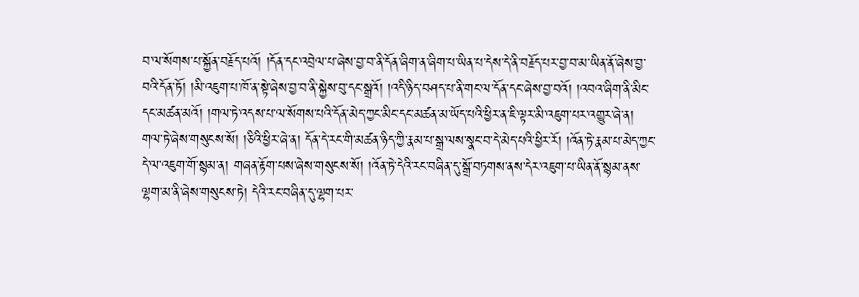བ་ལ་སོགས་པ་སྐྱོན་བརྗོད་པའོ། །དོན་དང་འབྲེལ་པ་ཞེས་བྱ་བ་ནི་དོན་ཞིག་ན་ཞིག་པ་ཡིན་པ་དེས་དེ་ནི་བརྗོད་པར་བྱ་བ་མ་ཡིན་ནོ་ཞེས་བྱ་བའི་དོན་ཏོ། །མི་འཇུག་པ་ཁོ་ན་སྟེ་ཞེས་བྱ་བ་ནི་སྐྱེས་བུ་དང་སྒྲའོ། །འདི་ཉིད་བཤད་པ་ནི་གང་ལ་དོན་དང་ཞེས་བྱ་བའོ། །འབའ་ཞིག་ནི་མིང་དང་མཚན་མའོ། །གལ་ཏེ་འདས་པ་ལ་སོགས་པའི་དོན་མེད་ཀྱང་མིང་དང་མཚན་མ་ཡོད་པའི་ཕྱིར་ན་ཇི་ལྟར་མི་འཇུག་པར་འགྱུར་ཞེ་ན། གལ་ཏེ་ཞེས་གསུངས་སོ། །ཅིའི་ཕྱིར་ཞེ་ན། དོན་དེ་རང་གི་མཚན་ཉིད་ཀྱི་རྣམ་པ་སྒྲ་ལས་སྣང་བ་དེ་མེད་པའི་ཕྱིར་རོ། །འོན་ཏེ་རྣམ་པ་མེད་ཀྱང་དེ་ལ་འཇུག་གོ་སྙམ་ན། གཞན་རྟོག་པས་ཞེས་གསུངས་སོ། །འོན་ཏེ་དེའི་རང་བཞིན་དུ་སྒྲོ་བཏགས་ནས་དེར་འཇུག་པ་ཡིན་ནོ་སྙམ་ནས་ལྷག་མ་ནི་ཞེས་གསུངས་ཏེ། དེའི་རང་བཞིན་དུ་ལྷག་པར་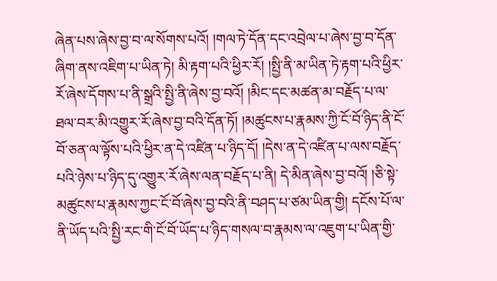ཞེན་པས་ཞེས་བྱ་བ་ལ་སོགས་པའོ། །གལ་ཏེ་དོན་དང་འབྲེལ་པ་ཞེས་བྱ་བ་དོན་ཞིག་ནས་འཇིག་པ་ཡིན་ཏེ། མི་རྟག་པའི་ཕྱིར་རོ། །སྤྱི་ནི་མ་ཡིན་ཏེ་རྟག་པའི་ཕྱིར་རོ་ཞེས་དོགས་པ་ནི་སྒྲའི་སྤྱི་ནི་ཞེས་བྱ་བའོ། །མིང་དང་མཚན་མ་བརྗོད་པ་ལ་ཐལ་བར་མི་འགྱུར་རོ་ཞེས་བྱ་བའི་དོན་ཏོ། །མཚུངས་པ་རྣམས་ཀྱི་ངོ་བོ་ཉིད་ནི་ངོ་བོ་ཅན་ལ་ལྟོས་པའི་ཕྱིར་ན་དེ་འཛིན་པ་ཉིད་དོ། །དེས་ན་དེ་འཛིན་པ་ལས་བརྗོད་པའི་ཉེས་པ་ཉིད་དུ་འགྱུར་རོ་ཞེས་ལན་བརྗོད་པ་ནི། དེ་མིན་ཞེས་བྱ་བའོ། །ཅི་སྟེ་མཚུངས་པ་རྣམས་ཀྱང་ངོ་བོ་ཞེས་བྱ་བའི་ནི་བཤད་པ་ཙམ་ཡིན་གྱི། དངོས་པོ་ལ་ནི་ཡོད་པའི་སྤྱི་རང་གི་ངོ་བོ་ཡོད་པ་ཉིད་གསལ་བ་རྣམས་ལ་འཇུག་པ་ཡིན་གྱི་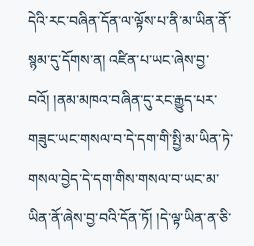དེའི་རང་བཞིན་དོན་ལ་ལྟོས་པ་ནི་མ་ཡིན་ནོ་སྙམ་དུ་དོགས་ན། འཛིན་པ་ཡང་ཞེས་བྱ་བའོ། །ནམ་མཁའ་བཞིན་དུ་རང་རྒྱུད་པར་གཟུང་ཡང་གསལ་བ་དེ་དག་གི་སྤྱི་མ་ཡིན་ཏེ་གསལ་བྱེད་དེ་དག་གིས་གསལ་བ་ཡང་མ་ཡིན་ནོ་ཞེས་བྱ་བའི་དོན་ཏོ། །དེ་ལྟ་ཡིན་ན་ཅི་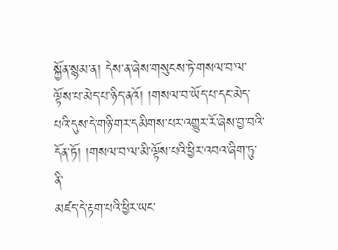སྐྱོན་སྙམ་ན། དེས་ན་ཞེས་གསུངས་ཏེ་གསལ་བ་ལ་ལྟོས་པ་མེད་པ་ཉིད་ནའོ། །གསལ་བ་ཡོད་པ་དང་མེད་པའི་དུས་དེ་གཉི་གར་དམིགས་པར་འགྱུར་རོ་ཞེས་བྱ་བའི་དོན་ཏོ། །གསལ་བ་ལ་མི་ལྟོས་པའི་ཕྱིར་འབའ་ཞིག་ཏུ་ནི་
མཛད་དེ་རྟག་པའི་ཕྱིར་ཡང་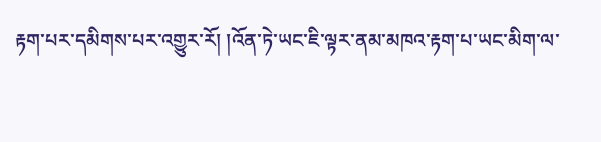རྟག་པར་དམིགས་པར་འགྱུར་རོ། །འོན་ཏེ་ཡང་ཇི་ལྟར་ནམ་མཁའ་རྟག་པ་ཡང་མིག་ལ་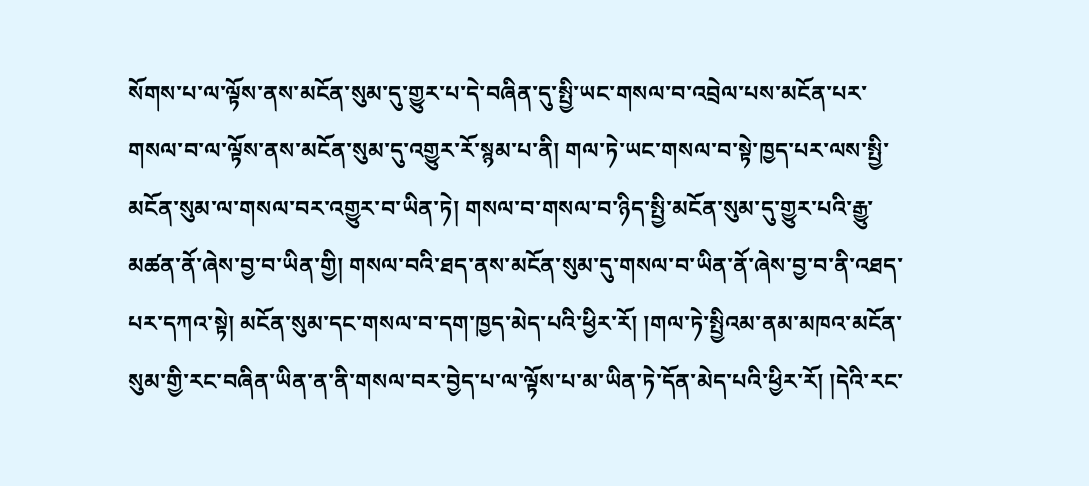སོགས་པ་ལ་ལྟོས་ནས་མངོན་སུམ་དུ་གྱུར་པ་དེ་བཞིན་དུ་སྤྱི་ཡང་གསལ་བ་འབྲེལ་པས་མངོན་པར་གསལ་བ་ལ་ལྟོས་ནས་མངོན་སུམ་དུ་འགྱུར་རོ་སྙམ་པ་ནི། གལ་ཏེ་ཡང་གསལ་བ་སྟེ་ཁྱད་པར་ལས་སྤྱི་མངོན་སུམ་ལ་གསལ་བར་འགྱུར་བ་ཡིན་ཏེ། གསལ་བ་གསལ་བ་ཉིད་སྤྱི་མངོན་སུམ་དུ་གྱུར་པའི་རྒྱུ་མཚན་ནོ་ཞེས་བྱ་བ་ཡིན་གྱི། གསལ་བའི་ཐད་ནས་མངོན་སུམ་དུ་གསལ་བ་ཡིན་ནོ་ཞེས་བྱ་བ་ནི་འཐད་པར་དཀའ་སྟེ། མངོན་སུམ་དང་གསལ་བ་དག་ཁྱད་མེད་པའི་ཕྱིར་རོ། །གལ་ཏེ་སྤྱིའམ་ནམ་མཁའ་མངོན་སུམ་གྱི་རང་བཞིན་ཡིན་ན་ནི་གསལ་བར་བྱེད་པ་ལ་ལྟོས་པ་མ་ཡིན་ཏེ་དོན་མེད་པའི་ཕྱིར་རོ། །དེའི་རང་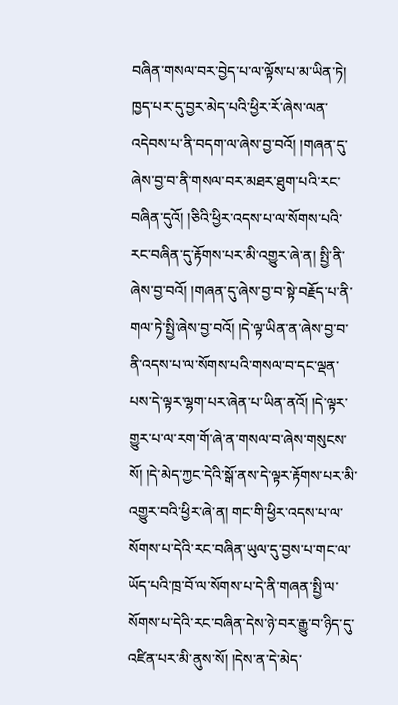བཞིན་གསལ་བར་བྱེད་པ་ལ་ལྟོས་པ་མ་ཡིན་ཏེ། ཁྱད་པར་དུ་བྱར་མེད་པའི་ཕྱིར་རོ་ཞེས་ལན་འདེབས་པ་ནི་བདག་ལ་ཞེས་བྱ་བའོ། །གཞན་དུ་ཞེས་བྱ་བ་ནི་གསལ་བར་མཐར་ཐུག་པའི་རང་བཞིན་དུའོ། །ཅིའི་ཕྱིར་འདས་པ་ལ་སོགས་པའི་རང་བཞིན་དུ་རྟོགས་པར་མི་འགྱུར་ཞེ་ན། སྤྱི་ནི་ཞེས་བྱ་བའོ། །གཞན་དུ་ཞེས་བྱ་བ་སྟེ་བརྗོད་པ་ནི་གལ་ཏེ་སྤྱི་ཞེས་བྱ་བའོ། །དེ་ལྟ་ཡིན་ན་ཞེས་བྱ་བ་ནི་འདས་པ་ལ་སོགས་པའི་གསལ་བ་དང་ལྡན་པས་དེ་ལྟར་ལྷག་པར་ཞེན་པ་ཡིན་ནའོ། །དེ་ལྟར་གྱུར་པ་ལ་རག་གོ་ཞེ་ན་གསལ་བ་ཞེས་གསུངས་སོ། །དེ་མེད་ཀྱང་དེའི་སྒོ་ནས་དེ་ལྟར་རྟོགས་པར་མི་འགྱུར་བའི་ཕྱིར་ཞེ་ན། གང་གི་ཕྱིར་འདས་པ་ལ་སོགས་པ་དེའི་རང་བཞིན་ཡུལ་དུ་བྱས་པ་གང་ལ་ཡོད་པའི་ཁྲ་བོ་ལ་སོགས་པ་དེ་ནི་གཞན་སྤྱི་ལ་སོགས་པ་དེའི་རང་བཞིན་དེས་ཉེ་བར་རྒྱུ་བ་ཉིད་དུ་འཛིན་པར་མི་ནུས་སོ། །དེས་ན་དེ་མེད་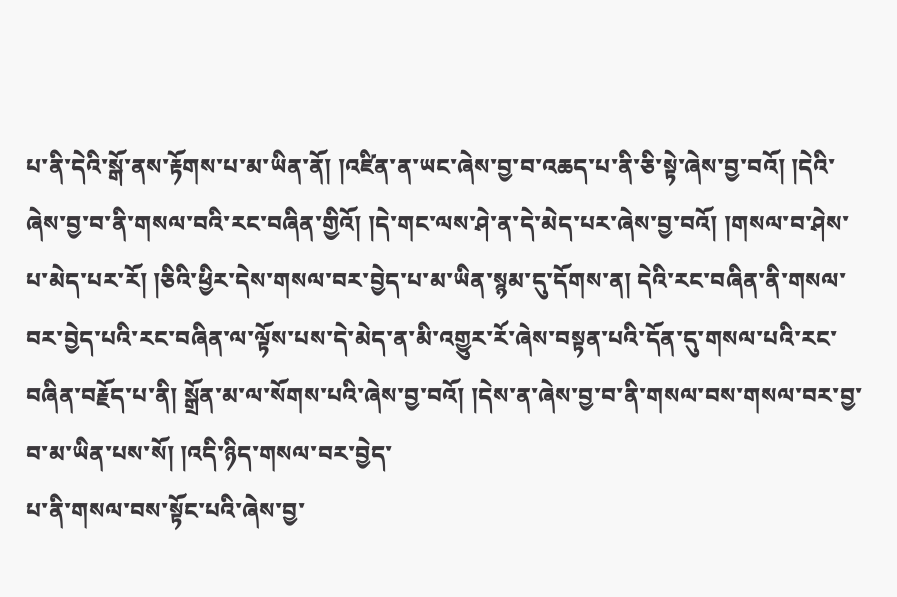པ་ནི་དེའི་སྒོ་ནས་རྟོགས་པ་མ་ཡིན་ནོ། །འཛིན་ན་ཡང་ཞེས་བྱ་བ་འཆད་པ་ནི་ཅི་སྟེ་ཞེས་བྱ་བའོ། །དེའི་ཞེས་བྱ་བ་ནི་གསལ་བའི་རང་བཞིན་གྱིའོ། །དེ་གང་ལས་ཤེ་ན་དེ་མེད་པར་ཞེས་བྱ་བའོ། །གསལ་བ་ཤེས་པ་མེད་པར་རོ། །ཅིའི་ཕྱིར་དེས་གསལ་བར་བྱེད་པ་མ་ཡིན་སྙམ་དུ་དོགས་ན། དེའི་རང་བཞིན་ནི་གསལ་བར་བྱེད་པའི་རང་བཞིན་ལ་ལྟོས་པས་དེ་མེད་ན་མི་འགྱུར་རོ་ཞེས་བསྟན་པའི་དོན་དུ་གསལ་པའི་རང་བཞིན་བརྗོད་པ་ནི། སྒྲོན་མ་ལ་སོགས་པའི་ཞེས་བྱ་བའོ། །དེས་ན་ཞེས་བྱ་བ་ནི་གསལ་བས་གསལ་བར་བྱ་བ་མ་ཡིན་པས་སོ། །འདི་ཉིད་གསལ་བར་བྱེད་
པ་ནི་གསལ་བས་སྟོང་པའི་ཞེས་བྱ་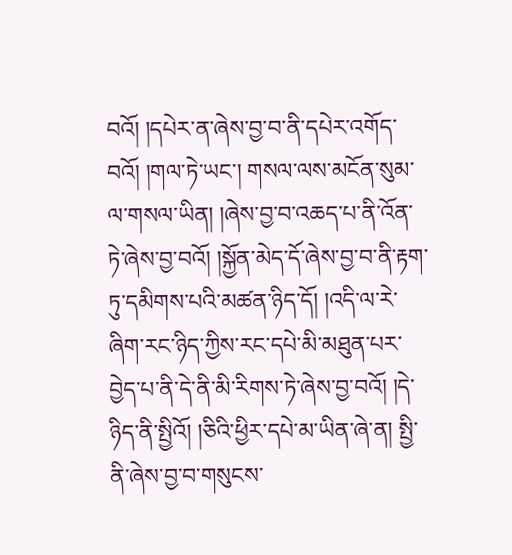བའོ། །དཔེར་ན་ཞེས་བྱ་བ་ནི་དཔེར་འགོད་བའོ། །གལ་ཏེ་ཡང་། གསལ་ལས་མངོན་སུམ་ལ་གསལ་ཡིན། །ཞེས་བྱ་བ་འཆད་པ་ནི་འོན་ཏེ་ཞེས་བྱ་བའོ། །སྐྱོན་མེད་དོ་ཞེས་བྱ་བ་ནི་རྟག་ཏུ་དམིགས་པའི་མཚན་ཉིད་དོ། །འདི་ལ་རེ་ཞིག་རང་ཉིད་ཀྱིས་རང་དཔེ་མི་མཐུན་པར་བྱེད་པ་ནི་དེ་ནི་མི་རིགས་ཏེ་ཞེས་བྱ་བའོ། །དེ་ཉིད་ནི་སྤྱིའོ། །ཅིའི་ཕྱིར་དཔེ་མ་ཡིན་ཞེ་ན། སྤྱི་ནི་ཞེས་བྱ་བ་གསུངས་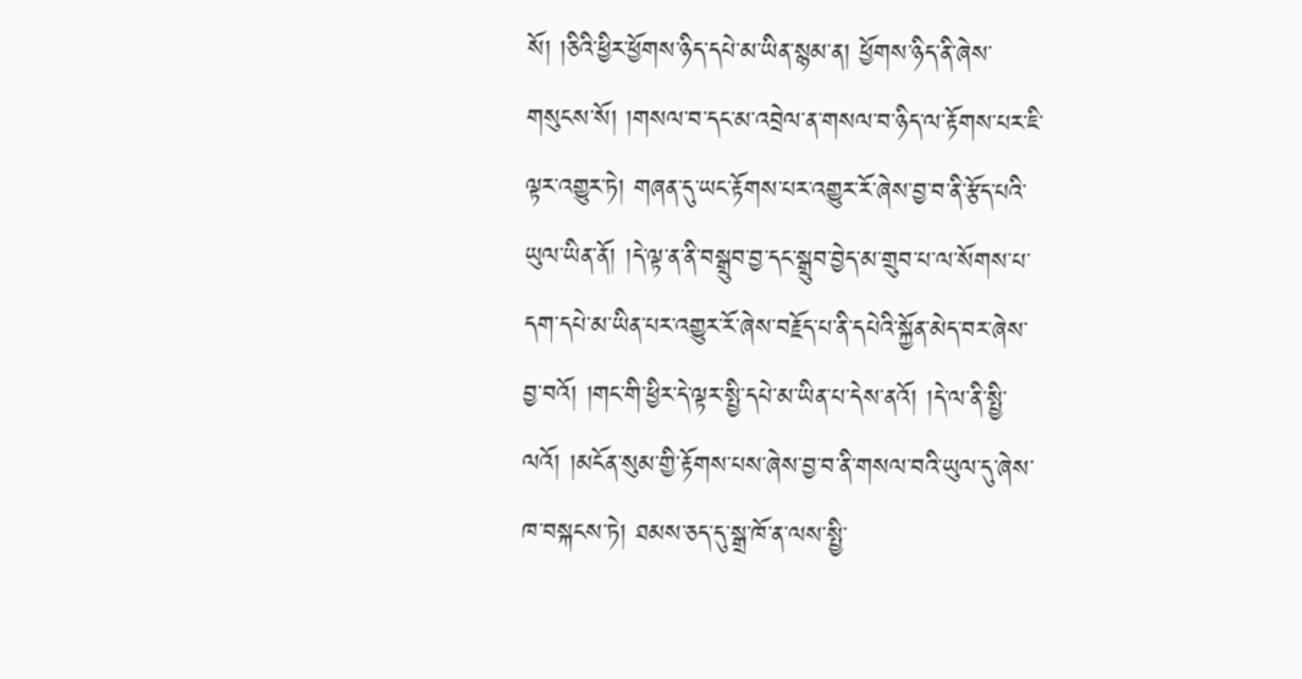སོ། །ཅིའི་ཕྱིར་ཕྱོགས་ཉིད་དཔེ་མ་ཡིན་སྙམ་ན། ཕྱོགས་ཉིད་ནི་ཞེས་གསུངས་སོ། །གསལ་བ་དང་མ་འབྲེལ་ན་གསལ་བ་ཉིད་ལ་རྟོགས་པར་ཇི་ལྟར་འགྱུར་ཏེ། གཞན་དུ་ཡང་རྟོགས་པར་འགྱུར་རོ་ཞེས་བྱ་བ་ནི་རྩོད་པའི་ཡུལ་ཡིན་ནོ། །དེ་ལྟ་ན་ནི་བསྒྲུབ་བྱ་དང་སྒྲུབ་བྱེད་མ་གྲུབ་པ་ལ་སོགས་པ་དག་དཔེ་མ་ཡིན་པར་འགྱུར་རོ་ཞེས་བརྗོད་པ་ནི་དཔེའི་སྐྱོན་མེད་བར་ཞེས་བྱ་བའོ། །གང་གི་ཕྱིར་དེ་ལྟར་སྤྱི་དཔེ་མ་ཡིན་པ་དེས་ནའོ། །དེ་ལ་ནི་སྤྱི་ལའོ། །མངོན་སུམ་གྱི་རྟོགས་པས་ཞེས་བྱ་བ་ནི་གསལ་བའི་ཡུལ་དུ་ཞེས་ཁ་བསྐངས་ཏེ། ཐམས་ཅད་དུ་སྒྲ་ཁོ་ན་ལས་སྤྱི་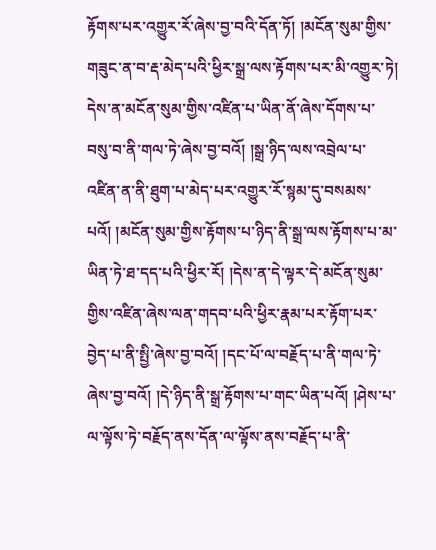རྟོགས་པར་འགྱུར་རོ་ཞེས་བྱ་བའི་དོན་ཏོ། །མངོན་སུམ་གྱིས་གཟུང་ན་བ་རྡ་མེད་པའི་ཕྱིར་སྒྲ་ལས་རྟོགས་པར་མི་འགྱུར་ཏེ། དེས་ན་མངོན་སུམ་གྱིས་འཛིན་པ་ཡིན་ནོ་ཞེས་དོགས་པ་བསུ་བ་ནི་གལ་ཏེ་ཞེས་བྱ་བའོ། །སྒྲ་ཉིད་ལས་འབྲེལ་པ་འཛིན་ན་ནི་ཐུག་པ་མེད་པར་འགྱུར་རོ་སྙམ་དུ་བསམས་པའོ། །མངོན་སུམ་གྱིས་རྟོགས་པ་ཉིད་ནི་སྒྲ་ལས་རྟོགས་པ་མ་ཡིན་ཏེ་ཐ་དད་པའི་ཕྱིར་རོ། །དེས་ན་དེ་ལྟར་དེ་མངོན་སུམ་གྱིས་འཛིན་ཞེས་ལན་གདབ་པའི་ཕྱིར་རྣམ་པར་རྟོག་པར་བྱེད་པ་ནི་སྤྱི་ཞེས་བྱ་བའོ། །དང་པོ་ལ་བརྗོད་པ་ནི་གལ་ཏེ་ཞེས་བྱ་བའོ། །དེ་ཉིད་ནི་སྒྲ་རྟོགས་པ་གང་ཡིན་པའོ། །ཤེས་པ་ལ་ལྟོས་ཏེ་བརྗོད་ནས་དོན་ལ་ལྟོས་ནས་བརྗོད་པ་ནི་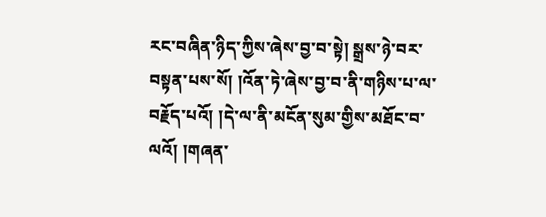རང་བཞིན་ཉིད་ཀྱིས་ཞེས་བྱ་བ་སྟེ། སྒྲས་ཉེ་བར་བསྟན་པས་སོ། །འོན་ཏེ་ཞེས་བྱ་བ་ནི་གཉིས་པ་ལ་བརྗོད་པའོ། །དེ་ལ་ནི་མངོན་སུམ་གྱིས་མཐོང་བ་ལའོ། །གཞན་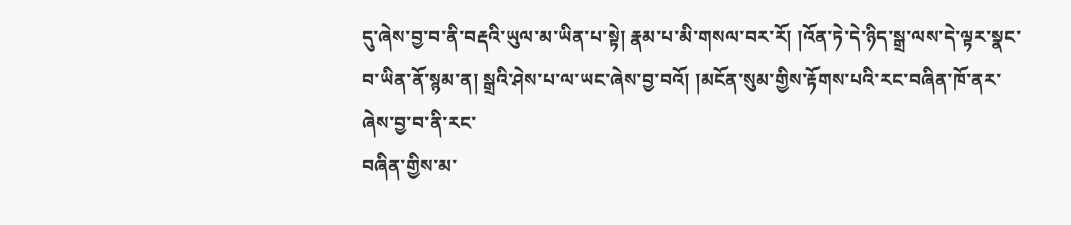དུ་ཞེས་བྱ་བ་ནི་བརྡའི་ཡུལ་མ་ཡིན་པ་སྟེ། རྣམ་པ་མི་གསལ་བར་རོ། །འོན་ཏེ་དེ་ཉིད་སྒྲ་ལས་དེ་ལྟར་སྣང་བ་ཡིན་ནོ་སྙམ་ན། སྒྲའི་ཤེས་པ་ལ་ཡང་ཞེས་བྱ་བའོ། །མངོན་སུམ་གྱིས་རྟོགས་པའི་རང་བཞིན་ཁོ་ནར་ཞེས་བྱ་བ་ནི་རང་
བཞིན་གྱིས་མ་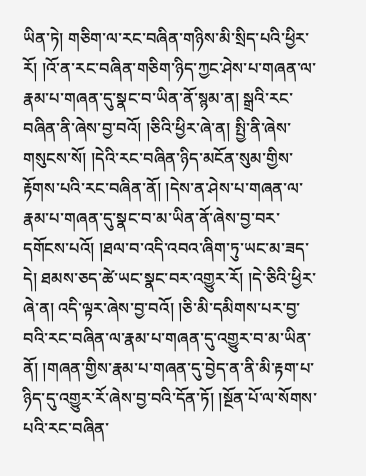ཡིན་ཏེ། གཅིག་ལ་རང་བཞིན་གཉིས་མི་སྲིད་པའི་ཕྱིར་རོ། །འོ་ན་རང་བཞིན་གཅིག་ཉིད་ཀྱང་ཤེས་པ་གཞན་ལ་རྣམ་པ་གཞན་དུ་སྣང་བ་ཡིན་ནོ་སྙམ་ན། སྒྲའི་རང་བཞིན་ནི་ཞེས་བྱ་བའོ། །ཅིའི་ཕྱིར་ཞེ་ན། སྤྱི་ནི་ཞེས་གསུངས་སོ། །དེའི་རང་བཞིན་ཉིད་མངོན་སུམ་གྱིས་རྟོགས་པའི་རང་བཞིན་ནོ། །དེས་ན་ཤེས་པ་གཞན་ལ་རྣམ་པ་གཞན་དུ་སྣང་བ་མ་ཡིན་ནོ་ཞེས་བྱ་བར་དགོངས་པའོ། །ཐལ་བ་འདི་འབའ་ཞིག་ཏུ་ཡང་མ་ཟད་དེ། ཐམས་ཅད་ཚེ་ཡང་སྣང་བར་འགྱུར་རོ། །དེ་ཅིའི་ཕྱིར་ཞེ་ན། འདི་ལྟར་ཞེས་བྱ་བའོ། །ཅི་མི་དམིགས་པར་བྱ་བའི་རང་བཞིན་ལ་རྣམ་པ་གཞན་དུ་འགྱུར་བ་མ་ཡིན་ནོ། །གཞན་གྱིས་རྣམ་པ་གཞན་དུ་བྱེད་ན་ནི་མི་རྟག་པ་ཉིད་དུ་འགྱུར་རོ་ཞེས་བྱ་བའི་དོན་ཏོ། །སྔོན་པོ་ལ་སོགས་པའི་རང་བཞིན་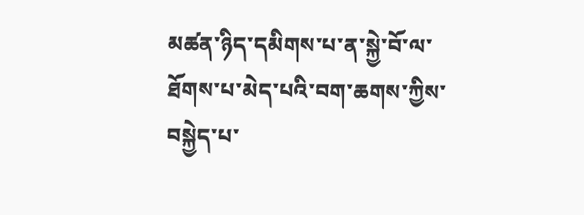མཚན་ཉིད་དམིགས་པ་ན་སྐྱེ་བོ་ལ་ཐོགས་པ་མེད་པའི་བག་ཆགས་ཀྱིས་བསྐྱེད་པ་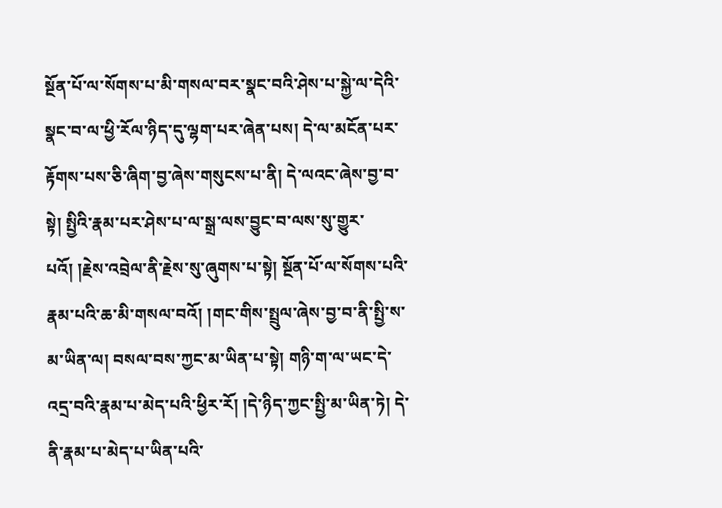སྔོན་པོ་ལ་སོགས་པ་མི་གསལ་བར་སྣང་བའི་ཤེས་པ་སྐྱེ་ལ་དེའི་སྣང་བ་ལ་ཕྱི་རོལ་ཉིད་དུ་ལྷག་པར་ཞེན་པས། དེ་ལ་མངོན་པར་རྟོགས་པས་ཅི་ཞིག་བྱ་ཞེས་གསུངས་པ་ནི། དེ་ལའང་ཞེས་བྱ་བ་སྟེ། སྤྱིའི་རྣམ་པར་ཤེས་པ་ལ་སྒྲ་ལས་བྱུང་བ་ལས་སུ་གྱུར་པའོ། །རྗེས་འབྲེལ་ནི་རྗེས་སུ་ཞུགས་པ་སྟེ། སྔོན་པོ་ལ་སོགས་པའི་རྣམ་པའི་ཆ་མི་གསལ་བའོ། །གང་གིས་སྤྲུལ་ཞེས་བྱ་བ་ནི་སྤྱི་ས་མ་ཡིན་ལ། བསལ་བས་ཀྱང་མ་ཡིན་པ་སྟེ། གཉི་ག་ལ་ཡང་དེ་འདྲ་བའི་རྣམ་པ་མེད་པའི་ཕྱིར་རོ། །དེ་ཉིད་ཀྱང་སྤྱི་མ་ཡིན་ཏེ། དེ་ནི་རྣམ་པ་མེད་པ་ཡིན་པའི་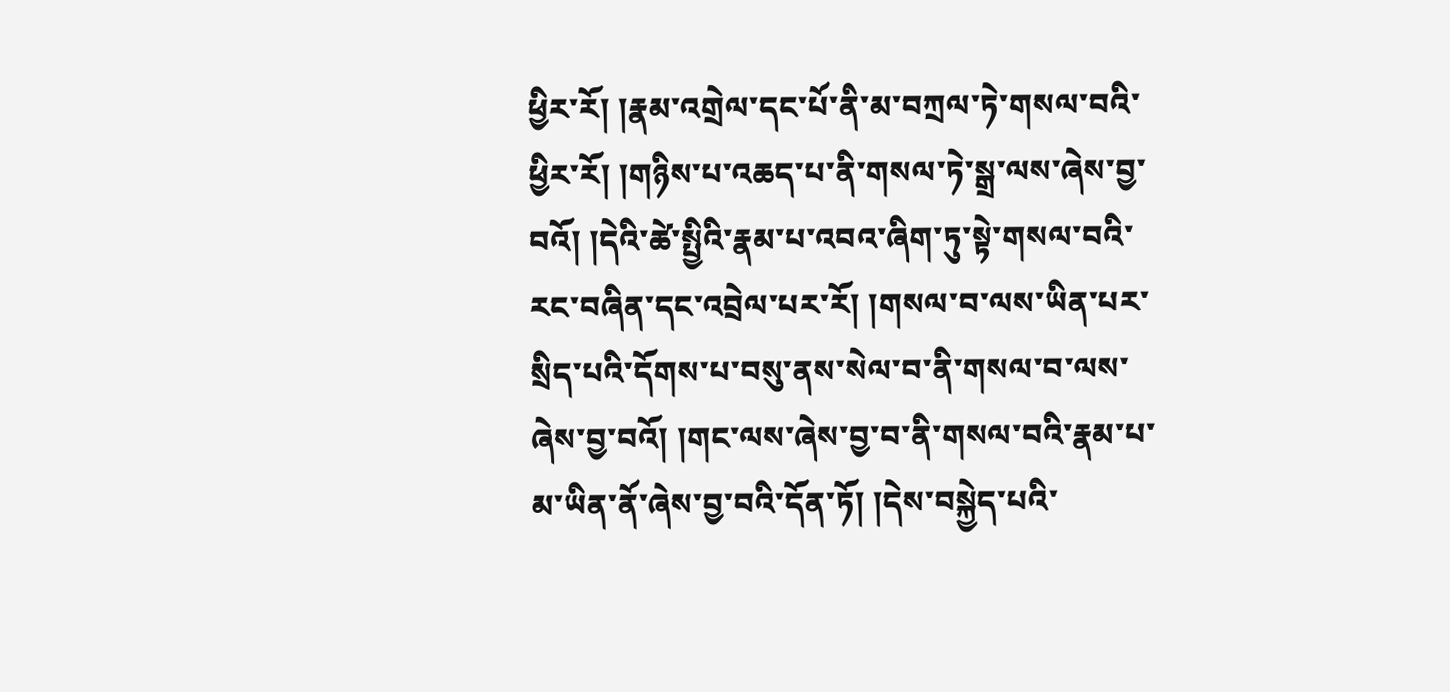ཕྱིར་རོ། །རྣམ་འགྲེལ་དང་པོ་ནི་མ་བཀྲལ་ཏེ་གསལ་བའི་ཕྱིར་རོ། །གཉིས་པ་འཆད་པ་ནི་གསལ་ཏེ་སྒྲ་ལས་ཞེས་བྱ་བའོ། །དེའི་ཚེ་སྤྱིའི་རྣམ་པ་འབའ་ཞིག་ཏུ་སྟེ་གསལ་བའི་རང་བཞིན་དང་འབྲེལ་པར་རོ། །གསལ་བ་ལས་ཡིན་པར་སྲིད་པའི་དོགས་པ་བསུ་ནས་སེལ་བ་ནི་གསལ་བ་ལས་ཞེས་བྱ་བའོ། །གང་ལས་ཞེས་བྱ་བ་ནི་གསལ་བའི་རྣམ་པ་མ་ཡིན་ནོ་ཞེས་བྱ་བའི་དོན་ཏོ། །དེས་བསྐྱེད་པའི་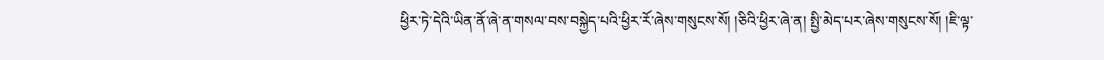ཕྱིར་ཏེ་དེའི་ཡིན་ནོ་ཞེ་ན་གསལ་བས་བསྐྱེད་པའི་ཕྱིར་རོ་ཞེས་གསུངས་སོ། །ཅིའི་ཕྱིར་ཞེ་ན། སྤྱི་མེད་པར་ཞེས་གསུངས་སོ། །ཇི་ལྟ་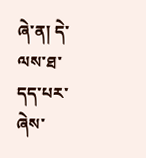ཞེ་ན། དེ་ལས་ཐ་དད་པར་ཞེས་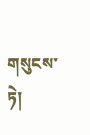གསུངས་ཏེ།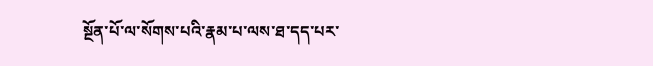སྔོན་པོ་ལ་སོགས་པའི་རྣམ་པ་ལས་ཐ་དད་པར་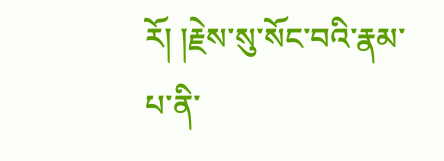རོ། །རྗེས་སུ་སོང་བའི་རྣམ་པ་ནི་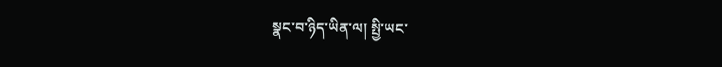སྣང་བ་ཉིད་ཡིན་ལ། སྤྱི་ཡང་